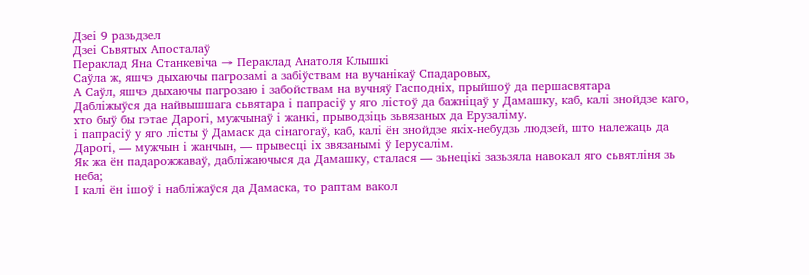Дзеі 9 разьдзел
Дзеі Сьвятых Апосталаў
Пераклад Яна Станкевіча → Пераклад Анатоля Клышкi
Саўла ж, яшчэ дыхаючы пагрозамі а забіўствам на вучанікаў Спадаровых,
А Саўл, яшчэ дыхаючы пагрозаю і забойствам на вучняў Гасподніх, прыйшоў да першасвятара
Дабліжыўся да найвышшага сьвятара і папрасіў у яго лістоў да бажніцаў у Дамашку, каб, калі знойдзе каго, хто быў бы гэтае Дарогі, мужчынаў і жанкі, прыводзіць зьвязаных да Ерузаліму.
і папрасіў у яго лісты ў Дамаск да сінагогаў, каб, калі ён знойдзе якіх-небудзь людзей, што належаць да Дарогі, — мужчын і жанчын, — прывесці іх звязанымі ў Іерусалім.
Як жа ён падарожжаваў, дабліжаючыся да Дамашку, сталася — зьнецікі зазьзяла навокал яго сьвятліня зь неба;
І калі ён ішоў і набліжаўся да Дамаска, то раптам вакол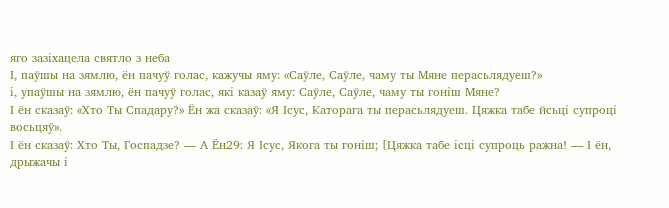яго зазіхацела святло з неба
І, паўшы на зямлю, ён пачуў голас, кажучы яму: «Саўле, Саўле, чаму ты Мяне перасьлядуеш?»
і, упаўшы на зямлю, ён пачуў голас, які казаў яму: Саўле, Саўле, чаму ты гоніш Мяне?
І ён сказаў: «Хто Ты Спадару?» Ён жа сказаў: «Я Ісус, Каторага ты перасьлядуеш. Цяжка табе йсьці супроці восьцяў».
І ён сказаў: Хто Ты, Госпадзе? — А Ён29: Я Ісус, Якога ты гоніш; [Цяжка табе ісці супроць ражна! — І ён, дрыжачы і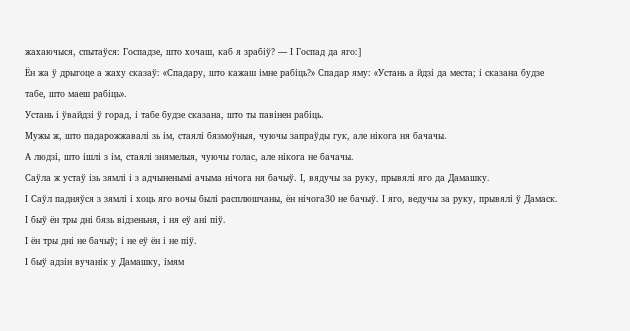жахаючыся, спытаўся: Госпадзе, што хочаш, каб я зрабіў? — І Госпад да яго:]
Ён жа ў дрыгоце а жаху сказаў: «Спадару, што кажаш імне рабіць?» Спадар яму: «Устань а йдзі да места; і сказана будзе табе, што маеш рабіць».
Устань і ўвайдзі ў горад, і табе будзе сказана, што ты павінен рабіць.
Мужы ж, што падарожжавалі зь ім, стаялі бязмоўныя, чуючы запраўды гук, але нікога ня бачачы.
А людзі, што ішлі з ім, стаялі знямелыя, чуючы голас, але нікога не бачачы.
Саўла ж устаў ізь зямлі і з адчыненымі ачыма нічога ня бачыў. І, вядучы за руку, прывялі яго да Дамашку.
І Саўл падняўся з зямлі і хоць яго вочы былі расплюшчаны, ён нічога30 не бачыў. І яго, ведучы за руку, прывялі ў Дамаск.
І быў ён тры дні бязь відзеньня, і ня еў ані піў.
І ён тры дні не бачыў; і не еў ён і не піў.
І быў адзін вучанік у Дамашку, імям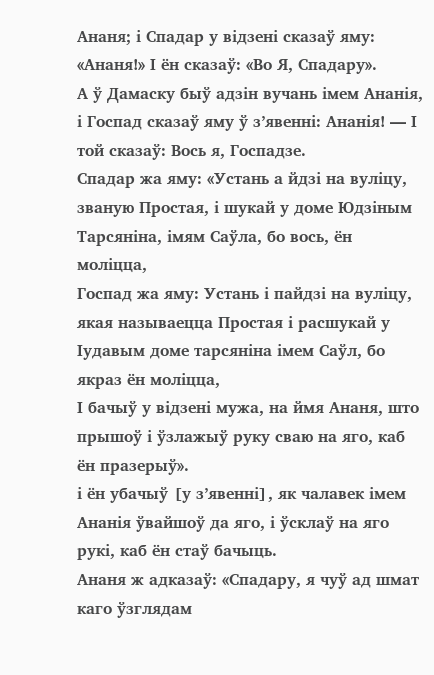Ананя; і Спадар у відзені сказаў яму: «Ананя!» І ён сказаў: «Во Я, Спадару».
А ў Дамаску быў адзін вучань імем Ананія, і Госпад сказаў яму ў з’явенні: Ананія! — І той сказаў: Вось я, Госпадзе.
Спадар жа яму: «Устань а йдзі на вуліцу, званую Простая, і шукай у доме Юдзіным Тарсяніна, імям Саўла, бо вось, ён моліцца,
Госпад жа яму: Устань і пайдзі на вуліцу, якая называецца Простая і расшукай у Іудавым доме тарсяніна імем Саўл, бо якраз ён моліцца,
І бачыў у відзені мужа, на ймя Ананя, што прышоў і ўзлажыў руку сваю на яго, каб ён празерыў».
і ён убачыў [у з’явенні], як чалавек імем Ананія ўвайшоў да яго, і ўсклаў на яго рукі, каб ён стаў бачыць.
Ананя ж адказаў: «Спадару, я чуў ад шмат каго ўзглядам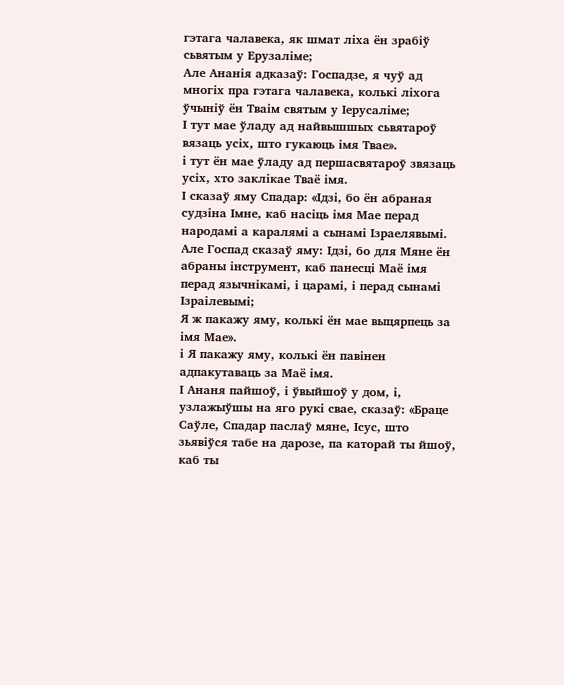гэтага чалавека, як шмат ліха ён зрабіў сьвятым у Ерузаліме;
Але Ананія адказаў: Госпадзе, я чуў ад многіх пра гэтага чалавека, колькі ліхога ўчыніў ён Тваім святым у Іерусаліме;
І тут мае ўладу ад найвышшых сьвятароў вязаць усіх, што гукаюць імя Твае».
і тут ён мае ўладу ад першасвятароў звязаць усіх, хто заклікае Тваё імя.
І сказаў яму Спадар: «Ідзі, бо ён абраная судзіна Імне, каб насіць імя Мае перад народамі а каралямі а сынамі Ізраелявымі.
Але Госпад сказаў яму: Ідзі, бо для Мяне ён абраны інструмент, каб панесці Маё імя перад язычнікамі, і царамі, і перад сынамі Ізраілевымі;
Я ж пакажу яму, колькі ён мае выцярпець за імя Мае».
і Я пакажу яму, колькі ён павінен адпакутаваць за Маё імя.
І Ананя пайшоў, і ўвыйшоў у дом, і, узлажыўшы на яго рукі свае, сказаў: «Браце Саўле, Спадар паслаў мяне, Ісус, што зьявіўся табе на дарозе, па каторай ты йшоў, каб ты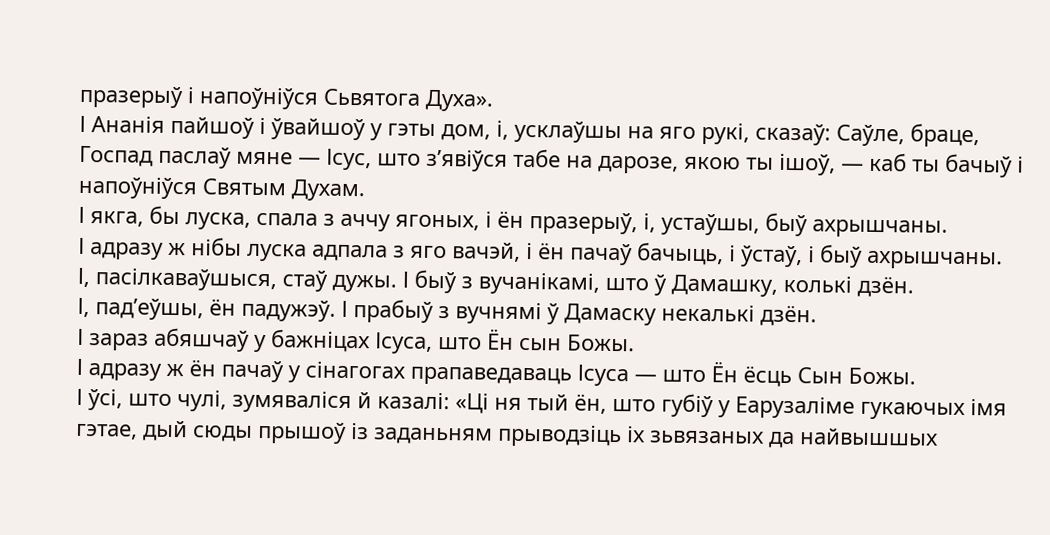празерыў і напоўніўся Сьвятога Духа».
І Ананія пайшоў і ўвайшоў у гэты дом, і, усклаўшы на яго рукі, сказаў: Саўле, браце, Госпад паслаў мяне — Ісус, што з’явіўся табе на дарозе, якою ты ішоў, — каб ты бачыў і напоўніўся Святым Духам.
І якга, бы луска, спала з аччу ягоных, і ён празерыў, і, устаўшы, быў ахрышчаны.
І адразу ж нібы луска адпала з яго вачэй, і ён пачаў бачыць, і ўстаў, і быў ахрышчаны.
І, пасілкаваўшыся, стаў дужы. І быў з вучанікамі, што ў Дамашку, колькі дзён.
І, пад’еўшы, ён падужэў. І прабыў з вучнямі ў Дамаску некалькі дзён.
І зараз абяшчаў у бажніцах Ісуса, што Ён сын Божы.
І адразу ж ён пачаў у сінагогах прапаведаваць Ісуса — што Ён ёсць Сын Божы.
І ўсі, што чулі, зумяваліся й казалі: «Ці ня тый ён, што губіў у Еарузаліме гукаючых імя гэтае, дый сюды прышоў із заданьням прыводзіць іх зьвязаных да найвышшых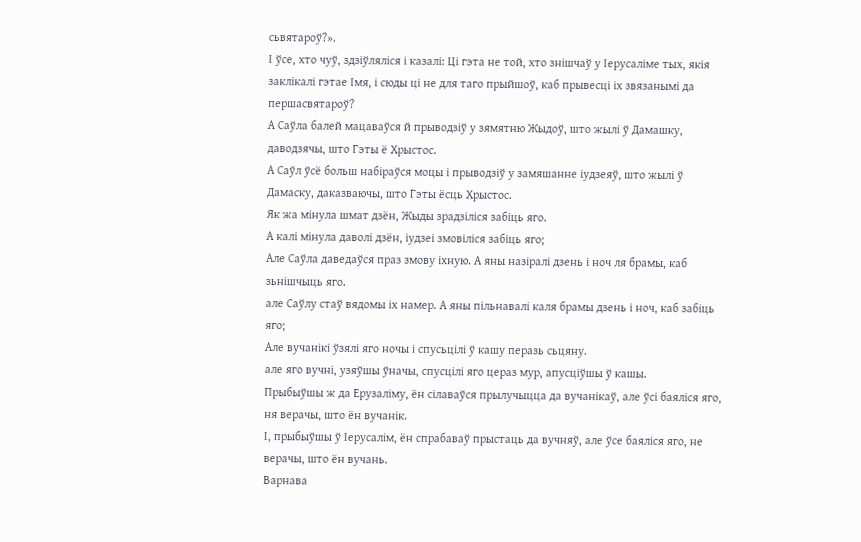сьвятароў?».
І ўсе, хто чуў, здзіўляліся і казалі: Ці гэта не той, хто знішчаў у Іерусаліме тых, якія заклікалі гэтае Імя, і сюды ці не для таго прыйшоў, каб прывесці іх звязанымі да першасвятароў?
А Саўла балей мацаваўся й прыводзіў у зямятню Жыдоў, што жылі ў Дамашку, даводзячы, што Гэты ё Хрыстос.
А Саўл ўсё больш набіраўся моцы і прыводзіў у замяшанне іудзеяў, што жылі ў Дамаску, даказваючы, што Гэты ёсць Хрыстос.
Як жа мінула шмат дзён, Жыды зрадзіліся забіць яго.
А калі мінула даволі дзён, іудзеі змовіліся забіць яго;
Але Саўла даведаўся праз змову іхную. А яны назіралі дзень і ноч ля брамы, каб зьнішчыць яго.
але Саўлу стаў вядомы іх намер. А яны пільнавалі каля брамы дзень і ноч, каб забіць яго;
Але вучанікі ўзялі яго ночы і спусьцілі ў кашу перазь сьцяну.
але яго вучні, узяўшы ўначы, спусцілі яго цераз мур, апусціўшы ў кашы.
Прыбыўшы ж да Ерузаліму, ён сілаваўся прылучыцца да вучанікаў, але ўсі баяліся яго, ня верачы, што ён вучанік.
І, прыбыўшы ў Іерусалім, ён спрабаваў прыстаць да вучняў, але ўсе баяліся яго, не верачы, што ён вучань.
Варнава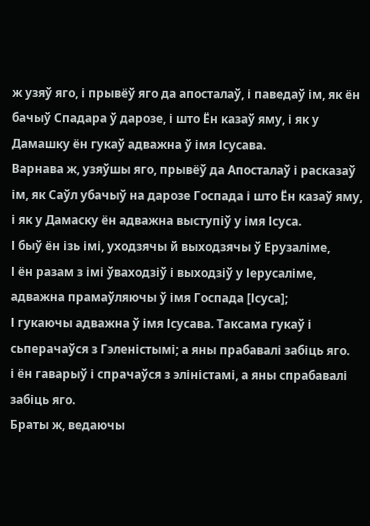ж узяў яго, і прывёў яго да апосталаў, і паведаў ім, як ён бачыў Спадара ў дарозе, і што Ён казаў яму, і як у Дамашку ён гукаў адважна ў імя Ісусава.
Варнава ж, узяўшы яго, прывёў да Апосталаў і расказаў ім, як Саўл убачыў на дарозе Госпада і што Ён казаў яму, і як у Дамаску ён адважна выступіў у імя Ісуса.
І быў ён ізь імі, уходзячы й выходзячы ў Ерузаліме,
І ён разам з імі ўваходзіў і выходзіў у Іерусаліме, адважна прамаўляючы ў імя Госпада [Ісуса];
І гукаючы адважна ў імя Ісусава. Таксама гукаў і сьперачаўся з Гэленістымі; а яны прабавалі забіць яго.
і ён гаварыў і спрачаўся з эліністамі, а яны спрабавалі забіць яго.
Браты ж, ведаючы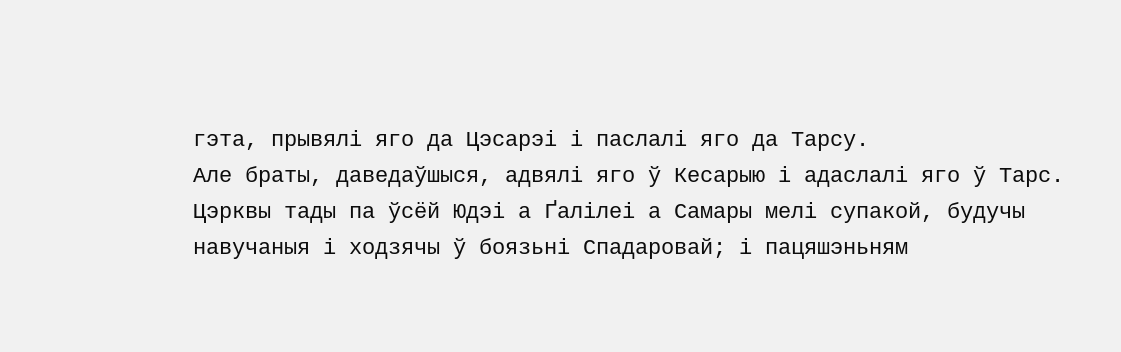гэта, прывялі яго да Цэсарэі і паслалі яго да Тарсу.
Але браты, даведаўшыся, адвялі яго ў Кесарыю і адаслалі яго ў Тарс.
Цэрквы тады па ўсёй Юдэі а Ґалілеі а Самары мелі супакой, будучы навучаныя і ходзячы ў боязьні Спадаровай; і пацяшэньням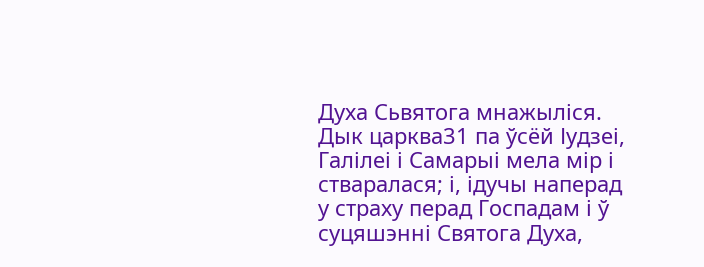Духа Сьвятога мнажыліся.
Дык царква31 па ўсёй Іудзеі, Галілеі і Самарыі мела мір і стваралася; і, ідучы наперад у страху перад Госпадам і ў суцяшэнні Святога Духа,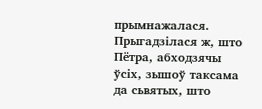прымнажалася.
Прыгадзілася ж, што Пётра, абходзячы ўсіх, зышоў таксама да сьвятых, што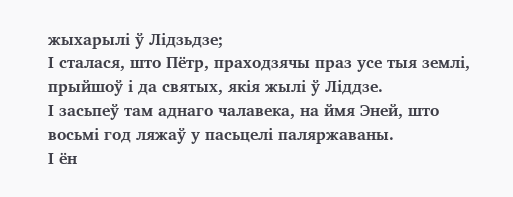жыхарылі ў Лідзьдзе;
І сталася, што Пётр, праходзячы праз усе тыя землі, прыйшоў і да святых, якія жылі ў Ліддзе.
І засьпеў там аднаго чалавека, на ймя Эней, што восьмі год ляжаў у пасьцелі паляржаваны.
І ён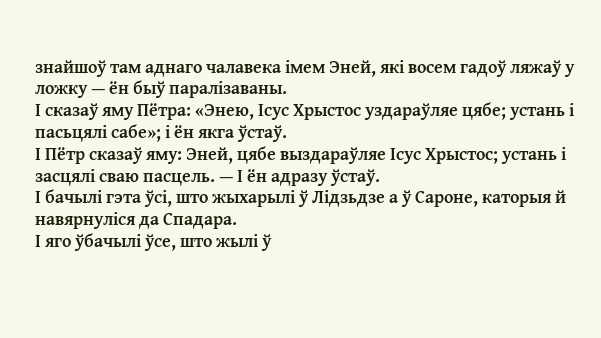знайшоў там аднаго чалавека імем Эней, які восем гадоў ляжаў у ложку — ён быў паралізаваны.
І сказаў яму Пётра: «Энею, Ісус Хрыстос уздараўляе цябе; устань і пасьцялі сабе»; і ён якга ўстаў.
І Пётр сказаў яму: Эней, цябе выздараўляе Ісус Хрыстос; устань і засцялі сваю пасцель. — І ён адразу ўстаў.
І бачылі гэта ўсі, што жыхарылі ў Лідзьдзе а ў Сароне, каторыя й навярнуліся да Спадара.
І яго ўбачылі ўсе, што жылі ў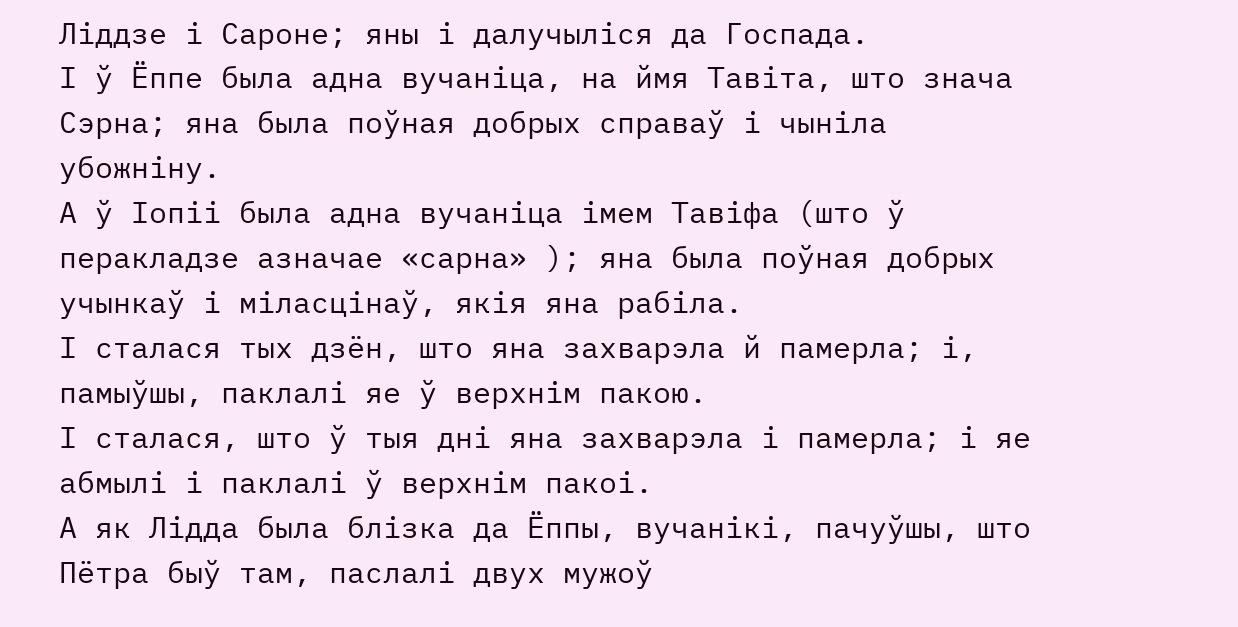Ліддзе і Сароне; яны і далучыліся да Госпада.
І ў Ёппе была адна вучаніца, на ймя Тавіта, што знача Сэрна; яна была поўная добрых справаў і чыніла убожніну.
А ў Іопіі была адна вучаніца імем Тавіфа (што ў перакладзе азначае «сарна» ); яна была поўная добрых учынкаў і міласцінаў, якія яна рабіла.
І сталася тых дзён, што яна захварэла й памерла; і, памыўшы, паклалі яе ў верхнім пакою.
І сталася, што ў тыя дні яна захварэла і памерла; і яе абмылі і паклалі ў верхнім пакоі.
А як Лідда была блізка да Ёппы, вучанікі, пачуўшы, што Пётра быў там, паслалі двух мужоў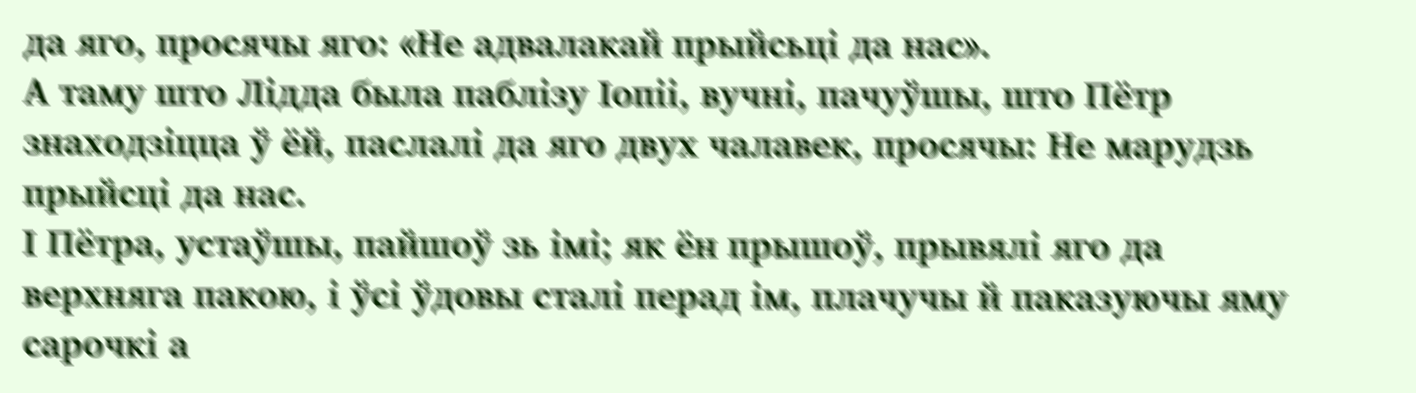да яго, просячы яго: «Не адвалакай прыйсьці да нас».
А таму што Лідда была паблізу Іопіі, вучні, пачуўшы, што Пётр знаходзіцца ў ёй, паслалі да яго двух чалавек, просячы: Не марудзь прыйсці да нас.
І Пётра, устаўшы, пайшоў зь імі; як ён прышоў, прывялі яго да верхняга пакою, і ўсі ўдовы сталі перад ім, плачучы й паказуючы яму сарочкі а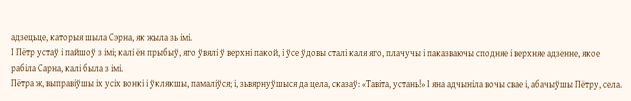адзецьце, каторыя шыла Сэрна, як жыла зь імі.
І Пётр устаў і пайшоў з імі; калі ён прыбыў, яго ўвялі ў верхні пакой, і ўсе ўдовы сталі каля яго, плачучы і паказваючы сподняе і верхняе адзенне, якое рабіла Сарна, калі была з імі.
Пётра ж, выправіўшы іх усіх вонкі і ўклякшы, памаліўся; і, зьвярнуўшыся да цела, сказаў: «Тавіта, устань!» І яна адчыніла вочы свае і, абачыўшы Пётру, села.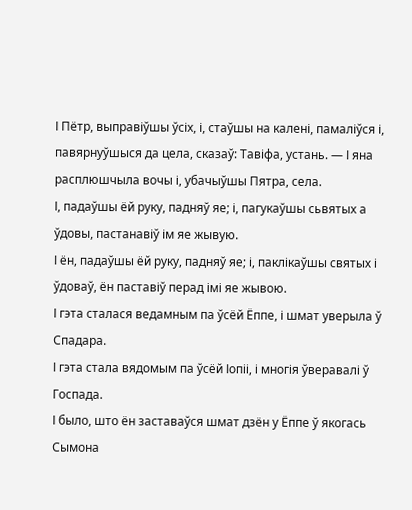І Пётр, выправіўшы ўсіх, і, стаўшы на калені, памаліўся і, павярнуўшыся да цела, сказаў: Тавіфа, устань. — І яна расплюшчыла вочы і, убачыўшы Пятра, села.
І, падаўшы ёй руку, падняў яе; і, пагукаўшы сьвятых а ўдовы, пастанавіў ім яе жывую.
І ён, падаўшы ёй руку, падняў яе; і, паклікаўшы святых і ўдоваў, ён паставіў перад імі яе жывою.
І гэта сталася ведамным па ўсёй Ёппе, і шмат уверыла ў Спадара.
І гэта стала вядомым па ўсёй Іопіі, і многія ўверавалі ў Госпада.
І было, што ён заставаўся шмат дзён у Ёппе ў якогась Сымона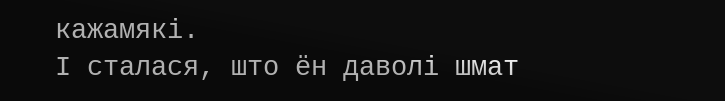кажамякі.
І сталася, што ён даволі шмат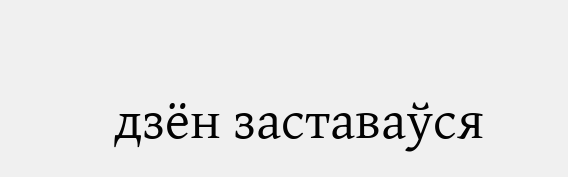дзён заставаўся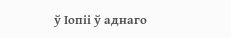ў Іопіі ў аднаго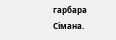гарбара Сімана.